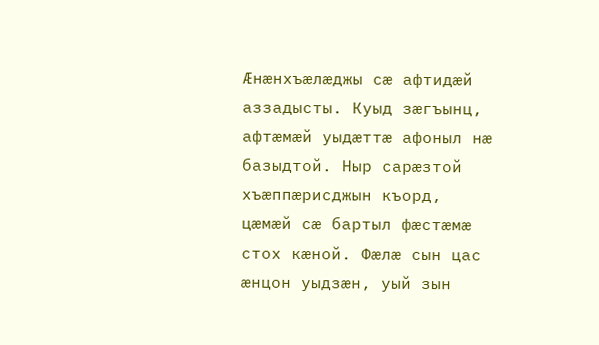Æнæнхъæлæджы сæ афтидæй аззадысты. Куыд зæгъынц, афтæмæй уыдæттæ афоныл нæ базыдтой. Ныр сарæзтой хъæппæрисджын къорд, цæмæй сæ бартыл фæстæмæ стох кæной. Фæлæ сын цас æнцон уыдзæн, уый зын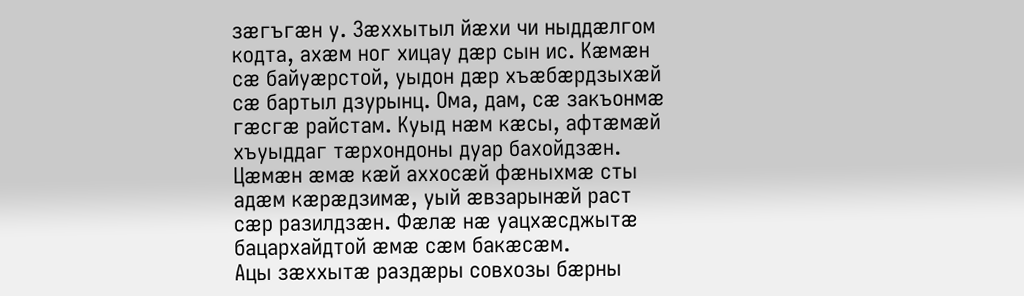зæгъгæн у. Зæххытыл йæхи чи ныддæлгом кодта, ахæм ног хицау дæр сын ис. Кæмæн сæ байуæрстой, уыдон дæр хъæбæрдзыхæй сæ бартыл дзурынц. Ома, дам, сæ закъонмæ гæсгæ райстам. Куыд нæм кæсы, афтæмæй хъуыддаг тæрхондоны дуар бахойдзæн. Цæмæн æмæ кæй аххосæй фæныхмæ сты адæм кæрæдзимæ, уый æвзарынæй раст сæр разилдзæн. Фæлæ нæ уацхæсджытæ бацархайдтой æмæ сæм бакæсæм.
Ацы зæххытæ раздæры совхозы бæрны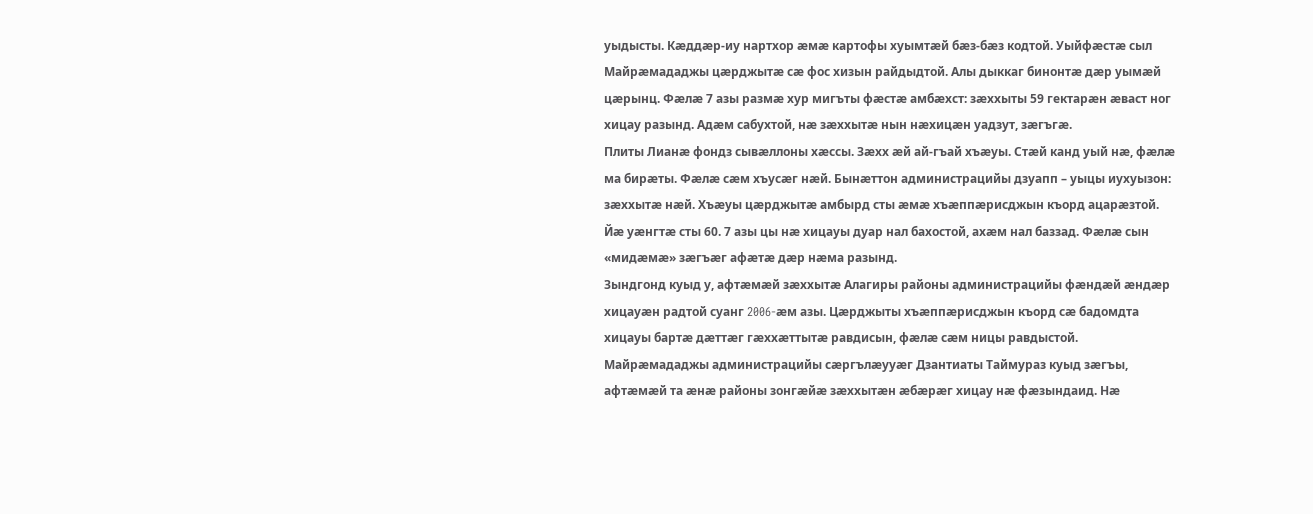уыдысты. Кæддæр-иу нартхор æмæ картофы хуымтæй бæз-бæз кодтой. Уыйфæстæ сыл Майрæмададжы цæрджытæ сæ фос хизын райдыдтой. Алы дыккаг бинонтæ дæр уымæй цæрынц. Фæлæ 7 азы размæ хур мигъты фæстæ амбæхст: зæххыты 59 гектарæн æваст ног хицау разынд. Адæм сабухтой, нæ зæххытæ нын нæхицæн уадзут, зæгъгæ.
Плиты Лианæ фондз сывæллоны хæссы. Зæхх æй ай-гъай хъæуы. Стæй канд уый нæ, фæлæ ма бирæты. Фæлæ сæм хъусæг нæй. Бынæттон администрацийы дзуапп – уыцы иухуызон: зæххытæ нæй. Хъæуы цæрджытæ амбырд сты æмæ хъæппæрисджын къорд ацарæзтой. Йæ уæнгтæ сты 60. 7 азы цы нæ хицауы дуар нал бахостой, ахæм нал баззад. Фæлæ сын «мидæмæ» зæгъæг афæтæ дæр нæма разынд.
Зындгонд куыд у, афтæмæй зæххытæ Алагиры районы администрацийы фæндæй æндæр хицауæн радтой суанг 2006-æм азы. Цæрджыты хъæппæрисджын къорд сæ бадомдта хицауы бартæ дæттæг гæххæттытæ равдисын, фæлæ сæм ницы равдыстой. Майрæмададжы администрацийы сæргълæууæг Дзантиаты Таймураз куыд зæгъы, афтæмæй та æнæ районы зонгæйæ зæххытæн æбæрæг хицау нæ фæзындаид. Нæ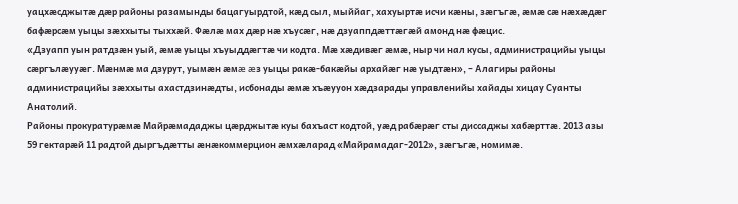уацхæсджытæ дæр районы разамынды бацагуырдтой, кæд сыл, мыййаг, хахуыртæ исчи кæны, зæгъгæ, æмæ сæ нæхæдæг бафæрсæм уыцы зæххыты тыххæй. Фæлæ мах дæр нæ хъусæг, нæ дзуаппдæттæгæй амонд нæ фæцис.
«Дзуапп уын ратдзæн уый, æмæ уыцы хъуыддæгтæ чи кодта. Мæ хæдивæг æмæ, ныр чи нал кусы, администрацийы уыцы сæргълæууæг. Мæнмæ ма дзурут, уымæн æмæ æз уыцы ракæ-бакæйы архайæг нæ уыдтæн», – Алагиры районы администрацийы зæххыты ахастдзинæдты, исбонады æмæ хъæууон хæдзарады управленийы хайады хицау Суанты Анатолий.
Районы прокуратурæмæ Майрæмададжы цæрджытæ куы бахъаст кодтой, уæд рабæрæг сты диссаджы хабæрттæ. 2013 азы 59 гектарæй 11 радтой дыргъдæтты æнæкоммерцион æмхæларад «Майрамадаг-2012», зæгъгæ, номимæ.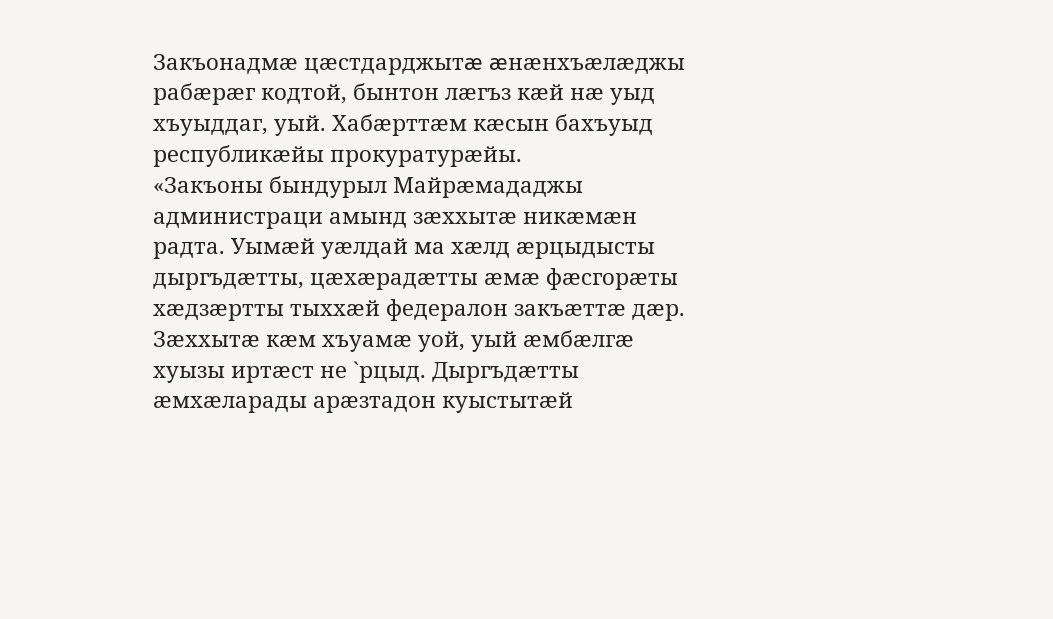Закъонадмæ цæстдарджытæ æнæнхъæлæджы рабæрæг кодтой, бынтон лæгъз кæй нæ уыд хъуыддаг, уый. Хабæрттæм кæсын бахъуыд республикæйы прокуратурæйы.
«Закъоны бындурыл Майрæмададжы администраци амынд зæххытæ никæмæн радта. Уымæй уæлдай ма хæлд æрцыдысты дыргъдæтты, цæхæрадæтты æмæ фæсгорæты хæдзæртты тыххæй федералон закъæттæ дæр. Зæххытæ кæм хъуамæ уой, уый æмбæлгæ хуызы иртæст не `рцыд. Дыргъдæтты æмхæларады арæзтадон куыстытæй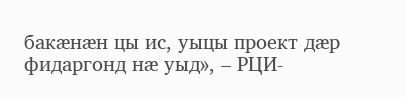бакæнæн цы ис, уыцы проект дæр фидаргонд нæ уыд», – РЦИ-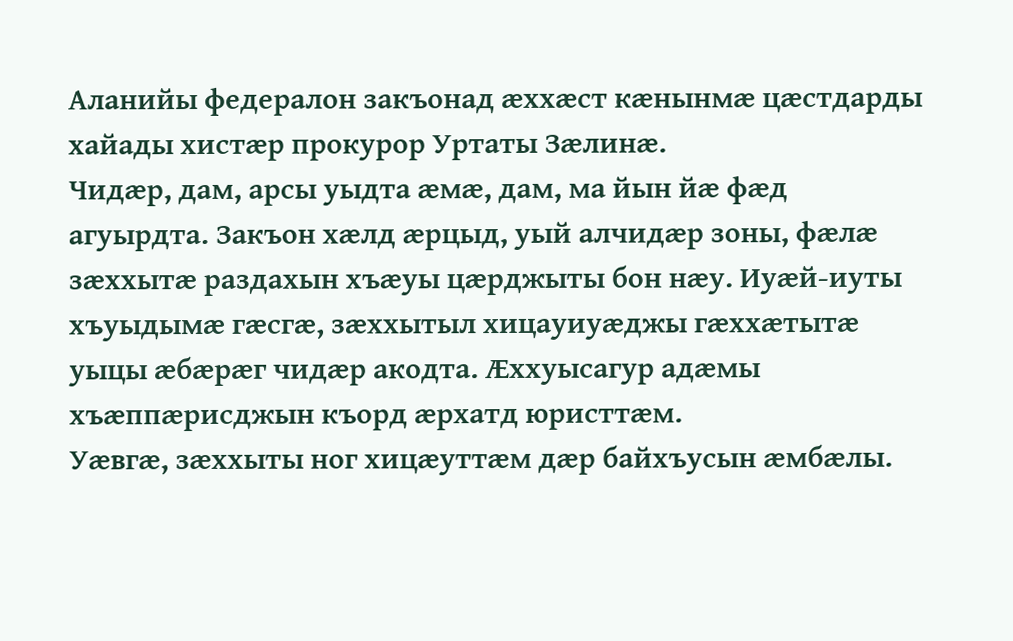Аланийы федералон закъонад æххæст кæнынмæ цæстдарды хайады хистæр прокурор Уртаты Зæлинæ.
Чидæр, дам, арсы уыдта æмæ, дам, ма йын йæ фæд агуырдта. Закъон хæлд æрцыд, уый алчидæр зоны, фæлæ зæххытæ раздахын хъæуы цæрджыты бон нæу. Иуæй-иуты хъуыдымæ гæсгæ, зæххытыл хицауиуæджы гæххæтытæ уыцы æбæрæг чидæр акодта. Æххуысагур адæмы хъæппæрисджын къорд æрхатд юристтæм.
Уæвгæ, зæххыты ног хицæуттæм дæр байхъусын æмбæлы.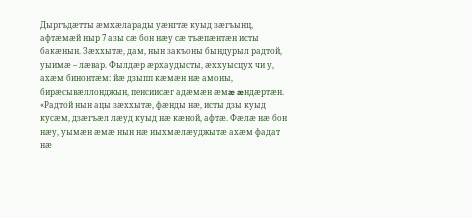Дыргъдæтты æмхæларады уæнгтæ куыд зæгъынц, афтæмæй ныр 7 азы сæ бон нæу сæ тъæпæнтæн исты бакæнын. Зæххытæ, дам, нын закъоны бындурыл радтой, уыимæ – лæвар. Фылдæр æрхаудысты, æххуысцух чи у, ахæм бинонтæм: йæ дзыпп кæмæн нæ амоны, бирæсывæллонджын, пенсиисæг адæмæн æмæ æндæртæн.
«Радтой нын ацы зæххытæ, фæнды нæ, исты дзы куыд кусæм, дзæгъæл лæуд куыд нæ кæной, афтæ. Фæлæ нæ бон нæу, уымæн æмæ нын нæ ныхмæлæуджытæ ахæм фадат нæ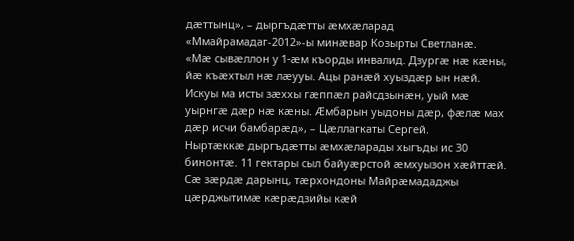дæттынц», – дыргъдæтты æмхæларад «Ммайрамадаг-2012»-ы минæвар Козырты Светланæ.
«Мæ сывæллон у 1-æм къорды инвалид. Дзургæ нæ кæны, йæ къæхтыл нæ лæууы. Ацы ранæй хуыздæр ын нæй. Искуы ма исты зæххы гæппæл райсдзынæн, уый мæ уырнгæ дæр нæ кæны. Æмбарын уыдоны дæр, фæлæ мах дæр исчи бамбарæд», – Цæллагкаты Сергей.
Ныртæккæ дыргъдæтты æмхæларады хыгъды ис 30 бинонтæ. 11 гектары сыл байуæрстой æмхуызон хæйттæй. Сæ зæрдæ дарынц, тæрхондоны Майрæмададжы цæрджытимæ кæрæдзийы кæй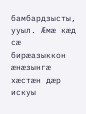бамбардзысты, ууыл. Æмæ кæд сæ бирæазыккон æнæзынгæ хæстæн дæр искуы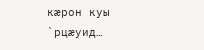кæрон куы `рцæуид…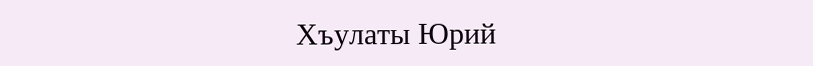Хъулаты Юрий